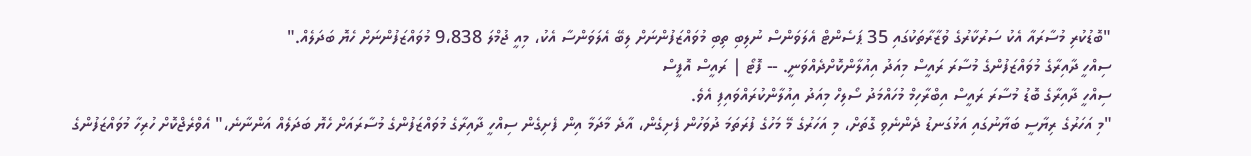"ބޮޑުކުރި މުސާރައާ އެކު ސަރުކާރުގެ ވުޒާރާތަކުގައި 35 ޕަސެންޓް އެލަވަންސް ނުލިބި ތިބި މުވައްޒަފުންނަށް ލިބޭ އެލަވަންސާ އެކު، މިއީ ޖުމްލަ 9،838 މުވައްޒަފުންނަށް ހެޔޮ ބަދަލެއް."
ސިއްހީ ދާއިރާގެ މުވައްޒަފުންގެ މުސާރަ ރައީސް މިއަދު އިއުލާންކޮށްދެއްވަނީ. -- ފޮޓޯ | ރައީސް އޮފީސް
ސިއްހީ ދާއިރާގެ ބޮޑު މުސާރަ ރައީސް އިބްރާހިމް މުހައްމަދު ސޯލިހް މިއަދު އިއުލާންކުރައްވައިފި އެވެ.
"މި އަހަރުގެ ރިޔާސީ ބަޔާނުގައި އަޅުގަނޑު ދެންނެވި ގޮތަށް، މި އަހަރުގެ މޭ މަހުގެ ފުރަތަމަ ދުވަހުން ފެށިގެން، އާދެ މާދަމާ އިން ފެށިގެން ސިއްހީ ދާއިރާގެ މުވައްޒަފުންގެ މުސާރައަށް ހެޔޮ ބަދަލެއް އަންނާނެ،" އެވްރެޖްކޮށް ހުރިހާ މުވައްޒަފުންގެ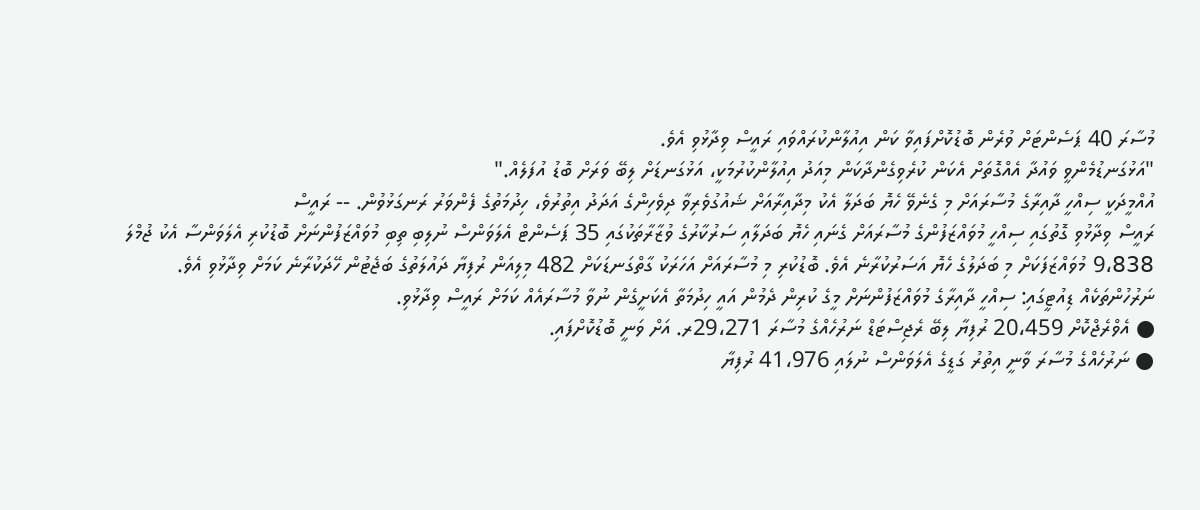މުސާރަ 40 ޕަސެންޓަށް ވުރެން ބޮޑުކޮށްފައިވާ ކަން އިއުލާންކުރައްވައި ރައީސް ވިދާޅުވި އެވެ.
"އަޅުގަނޑުމެންވީ ވައުދާ އެއްގޮތަށް އެކަން ކުރެވިގެންދާކަން މިއަދު އިއުލާންކުރުމަކީ، އަޅުގަނޑަށް ލިބޭ ވަރަށް ބޮޑު އުފަލެއް."
އުއްމީދަކީ ސިއްހީ ދާއިރާގެ މުސާރައަށް މި ގެނެވޭ ހެޔޮ ބަދަލާ އެކު މިދާއިރާއަށް ޝައުގުވެރިވާ ދިވެހިންގެ އަދަދު އިތުރުވެ، ހިދުމަތުގެ ފެންވަރު ރަނގަޅުވުން. -- ރައީސް
ރައީސް ވިދާޅުވި ގޮތުގައި ސިއްހީ މުވައްޒަފުންގެ މުސާރައަށް ގެނައި ހެޔޮ ބަދަލާއި ސަރުކާރުގެ ވުޒާރާތަކުގައި 35 ޕަސެންޓް އެލަވަންސް ނުލިބި ތިބި މުވައްޒަފުންނަށް ބޮޑުކުރި އެލަވަންސާ އެކު ޖުމްލަ 9،838 މުވައްޒަފަކަށް މި ބަދަލުގެ ހެޔޮ އަސަރުކުރާނެ އެވެ. ބޮޑުކުރި މި މުސާރައަށް އަހަރަކު ގާތްގަނޑަކަށް 482 މިލިއަން ރުފިޔާ ދައުލަތުގެ ބަޖެޓުން ހޭދަކުރާނެ ކަމަށް ވިދާޅުވި އެވެ.
ނަރުހުންތަކެއް ޑިއުޓީގައި: ސިއްހީ ދާއިރާގެ މުވައްޒަފުންނަށް މީގެ ކުރިން ދެމުން އައީ ހިދުމަތާ އެކަށީގެން ނުވާ މުސާރައެއް ކަމަށް ރައީސް ވިދާޅުވި.
● އެވްރެޖްކޮށް 20،459 ރުފިޔާ ލިބޭ ރެޖިސްޓަޑް ނަރުހެއްގެ މުސާރަ 29،271ރ. އަށް ވަނީ ބޮޑުކޮށްފައި.
● ނަރުހެއްގެ މުސާރަ ވާނީ އިތުރު ގަޑީގެ އެލަވަންސް ނުލައި 41،976 ރުފިޔާ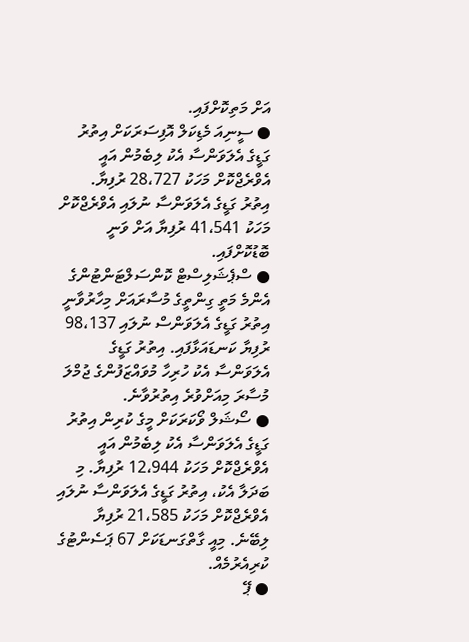އަށް މަތިކޮށްފައި.
● ސީނިއަ މެޑިކަލް އޮފިސަރަކަށް އިތުރު ގަޑީގެ އެލަވަންސާ އެކު ލިބެމުން އައީ އެވްރެޖްކޮށް މަހަކު 28،727 ރުފިޔާ. އިތުރު ގަޑީގެ އެލަވަންސާ ނުލައި އެވްރެޖްކޮށް މަހަކު 41،541 ރުފިޔާ އަށް ވަނީ ބޮޑުކޮށްފައި.
● ސްޕެޝަލިސްޓް ކޮންސަލްޓަންޓުންގެ އެންމެ މަތީ ގިންތީގެ މުސާރައަށް މިހާރުވާނީ އިތުރު ގަޑީގެ އެލަވަންސް ނުލައި 98،137 ރުފިޔާ ކަނޑައަޅާފައި. އިތުރު ގަޑީގެ އެލަވަންސާ އެކު ހުރިހާ މުވައްޒަފުންގެ ޖުމްލަ މުސާރަ މިއަށްވުރެ އިތުރުވާނެ.
● ސޯޝަލް ވޯކަރަކަށް މީގެ ކުރިން އިތުރު ގަޑީގެ އެލަވަންސާ އެކު ލިބެމުން އައީ އެވްރެޖްކޮށް މަހަކު 12،944 ރުފިޔާ. މި ބަދަލާ އެކު، އިތުރު ގަޑީގެ އެލަވަންސާ ނުލައި އެވްރެޖްކޮށް މަހަކު 21،585 ރުފިޔާ ލިބޭނެ. މިއީ ގާތްގަނޑަކަށް 67 ޕަސެންޓުގެ ކުރިއެރުމެއް.
● ޕޭ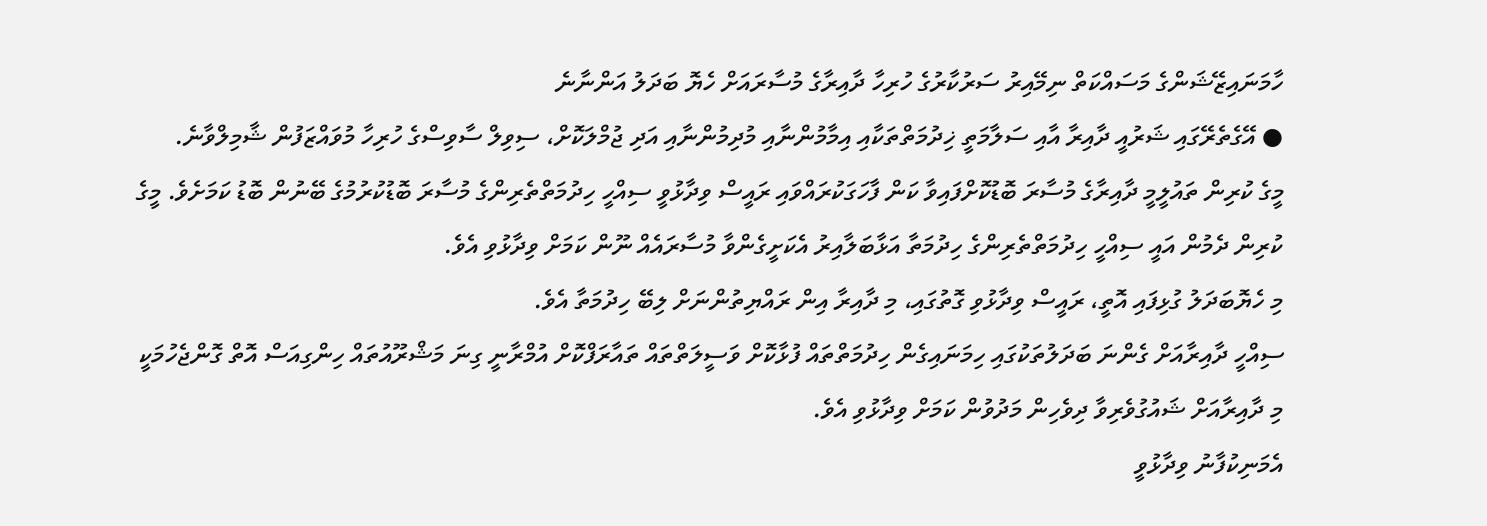ހާމަނައިޒޭޝަންގެ މަސައްކަތް ނިމޭއިރު ސަރުކާރުގެ ހުރިހާ ދާއިރާގެ މުސާރައަށް ހެޔޮ ބަދަލު އަންނާނެ
● އޭގެތެރޭގައި ޝަރުއީ ދާއިރާ އާއި ސަލާމަތީ ޚިދުމަތްތަކާއި އިމާމުންނާއި މުދިމުންނާއި އަދި ޖުމްލަކޮށް، ސިވިލް ސާވިސްގެ ހުރިހާ މުވައްޒަފުން ޝާމިލްވާނެ.
މީގެ ކުރިން ތައުލީމީ ދާއިރާގެ މުސާރަ ބޮޑުކޮށްފައިވާ ކަން ފާހަގަކުރައްވައި ރައީސް ވިދާޅުވީ ސިއްހީ ހިދުމަތްތެރިންގެ މުސާރަ ބޮޑުކުރުމުގެ ބޭނުން ބޮޑު ކަމަށެވެ. މީގެ ކުރިން ދެމުން އައީ ސިއްހީ ހިދުމަތްތެރިންގެ ހިދުމަތާ އަޅާބަލާއިރު އެކަށީގެންވާ މުސާރައެއް ނޫން ކަމަށް ވިދާޅުވި އެވެ.
މި ހެޔޮބަދަލު ގުޅިފައި އޮތީ، ރައީސް ވިދާޅުވި ގޮތުގައި، މި ދާއިރާ އިން ރައްޔިތުންނަށް ލިބޭ ހިދުމަތާ އެވެ.
ސިއްހީ ދާއިރާއަށް ގެންނަ ބަދަލުތަކުގައި ހިމަނައިގެން ހިދުމަތްތައް ފުޅާކޮށް ވަސީލަތްތައް ތައާރަފްކޮށް އުމްރާނީ ގިނަ މަޝްރޫއުތައް ހިންގިއަސް އޮތް ގޮންޖެހުމަކީ މި ދާއިރާއަށް ޝައުގުވެރިވާ ދިވެހިން މަދުވުން ކަމަށް ވިދާޅުވި އެވެ.
އެމަނިކުފާނު ވިދާޅުވީ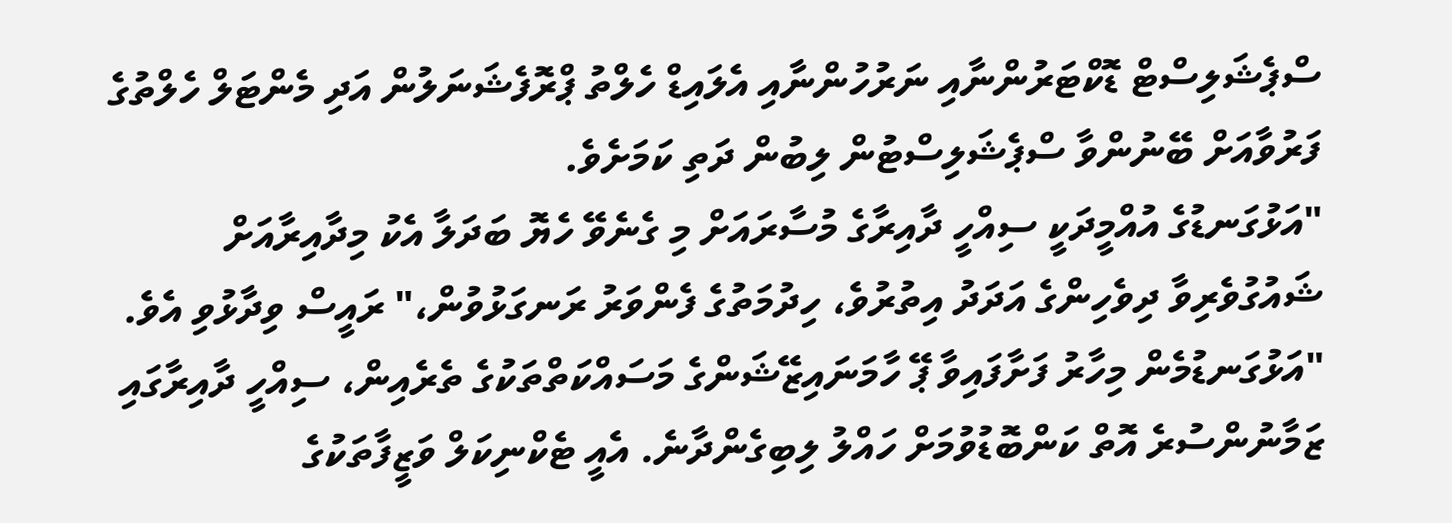ސްޕެޝަލިސްޓް ޑޮކްޓަރުންނާއި ނަރުހުންނާއި އެލައިޑް ހެލްތު ޕްރޮފެޝަނަލުން އަދި މެންޓަލް ހެލްތުގެ ފަރުވާއަށް ބޭނުންވާ ސްޕެޝަލިސްޓުން ލިބުން ދަތި ކަމަށެވެ.
"އަޅުގަނޑުގެ އުއްމީދަކީ ސިއްހީ ދާއިރާގެ މުސާރައަށް މި ގެނެވޭ ހެޔޮ ބަދަލާ އެކު މިދާއިރާއަށް ޝައުގުވެރިވާ ދިވެހިންގެ އަދަދު އިތުރުވެ، ހިދުމަތުގެ ފެންވަރު ރަނގަޅުވުން،" ރައީސް ވިދާޅުވި އެވެ.
"އަޅުގަނޑުމެން މިހާރު ފަށާފައިވާ ޕޭ ހާމަނައިޒޭޝަންގެ މަސައްކަތްތަކުގެ ތެރެއިން، ސިއްހީ ދާއިރާގައި ޒަމާނުންސުރެ އޮތް ކަންބޮޑުވުމަށް ހައްލު ލިބިގެންދާނެ. އެއީ ޓެކްނިކަލް ވަޒީފާތަކުގެ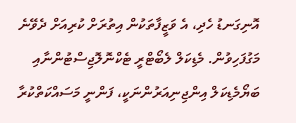އޮނިގަނޑު ހެދި، އެ ވަޒީފާތަކުން އިތުރަށް ކުރިއަށް ދެވޭނެ މަގުފަހިވުން. މެޑިކަލް ލެބޯޓްރީ ޓެކްނޮލޮޖިސްޓުންނާއި ބަޔޯމެޑިކަލް އިންޖިނިއަރުންނަކީ، ފަންނީ މަސައްކަތްކުރާ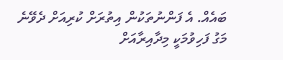ބައެއް. އެ ފަންނުތަކުން އިތުރަށް ކުރިއަށް ދެވޭނެ މަގު ފަހިވުމަކީ މިދާއިރާއަށް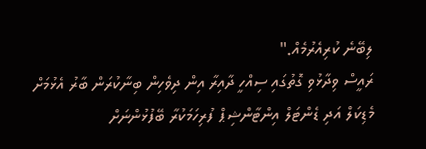ލިބޭނެ ކުރިއެރުމެއް."
ރައީސް ވިދާޅުވި ގޮތުގައި ސިއްހީ ދާއިރާ އިން ދިވެހިން ބިނާކުރަން ބާރު އެޅުމަށް މެޑިކަލް އަދި ޑެންޓަލް އިންޓާންޝިޕް ފުރިހަމަކުރާ ބޭފުޅުންނަށް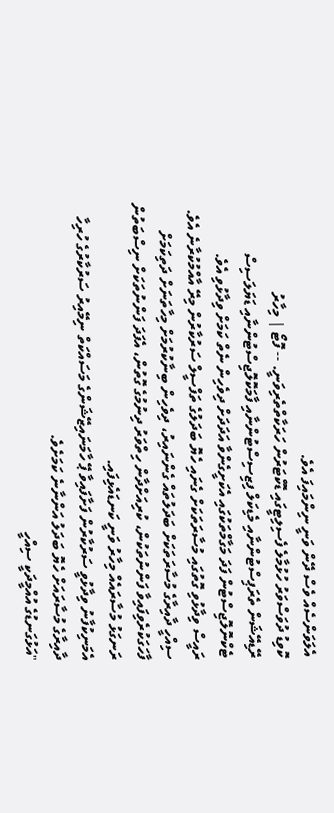އެލަވަންސެއް ވެސް ދޭން ވަނީ ނިންމައިފަ އެވެ.
ކޮވިޑު ދުވަސްވަރު ހުޅުމާލެ ފެސިލިޓީގައި ޑޮކްޓަރުން ހަރަކާތްތެރިވަނީ. -- ފޮޓޯ | މިހާރު
ރޭޑިއޭޝަން ތެރަޕިސްޓުންނާއި މެޑިކަލް ފިޒިސިސްޓުންނާއި ފާމަކޮލޮޖިސްޓުންނާއި ޑަޔަލަސިސް ޓެކްނޮލޮޖިސްޓުން ފަދަ މަގާމްތަކުގައި އެކަށީގެންވާ އަދަދަށް ދިވެހިން ނެތް ކަމަށް ވިދާޅުވި އެވެ.
ރައީސް ވިދާޅުވި ގޮތުގައި މުސާރަތަކަށް ގެނައި ހެޔޮ ބަދަލުގެ ތަފްސީލް ސަރުކާރުން މިރޭ އާއްމުކުރާނެ އެވެ.
ސިއްހީ ދާއިރާގެ މުސާރަތަކަށް ބަދަލުތައް ގެންނައިރު، ދިވެހިން ބިނާކުރުމަށް މިހާތަނަށް ދަތިކަމަށް ފާހަގަކުރެވިފައިވާ ފަންނުތަކުން، ކުރިއަށްދާން ހިތްވަރު ދިނުމުގެ ގޮތުން، އެފަދަ ފަންނުތަކަށް ނިސްބަތުން ރަނގަޅު މުސާރައެއް މިހާރު ވަނީ ކަނޑައެޅިފައި.
އެމަނިކުފާނު ވިދާޅުވީ ސަރުކާރުން ފަށާފައިވާ ޕޭ ހާމަނައިޒޭޝަންގެ މަސައްކަތް ނިމޭއިރު ސަރުކާރުގެ ހުރިހާ ދާއިރާގެ މުސާރައަށް ހެޔޮ ބަދަލު އަންނާނެ ކަމަށެވެ.
"އަޅުގަނޑުގެ އުއްމީދަކީ ސިއްހީ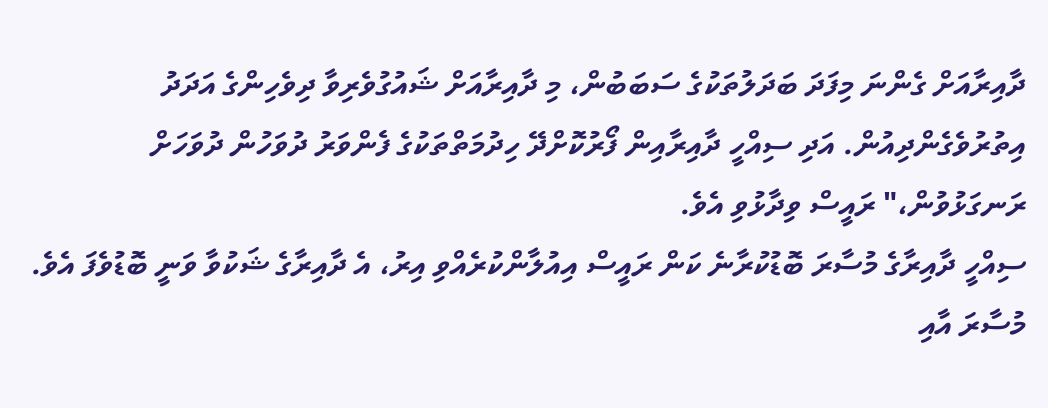ދާއިރާއަށް ގެންނަ މިފަދަ ބަދަލުތަކުގެ ސަބަބުން، މި ދާއިރާއަށް ޝައުގުވެރިވާ ދިވެހިންގެ އަދަދު އިތުރުވެގެންދިއުން. އަދި ސިއްހީ ދާއިރާއިން ފޯރުކޮށްދޭ ހިދުމަތްތަކުގެ ފެންވަރު ދުވަހުން ދުވަހަށް ރަނގަޅުވުން،" ރައީސް ވިދާޅުވި އެވެ.
ސިއްހީ ދާއިރާގެ މުސާރަ ބޮޑުކުރާނެ ކަން ރައީސް އިއުލާންކުރެއްވި އިރު، އެ ދާއިރާގެ ޝަކުވާ ވަނީ ބޮޑުވެފަ އެވެ. މުސާރަ އާއި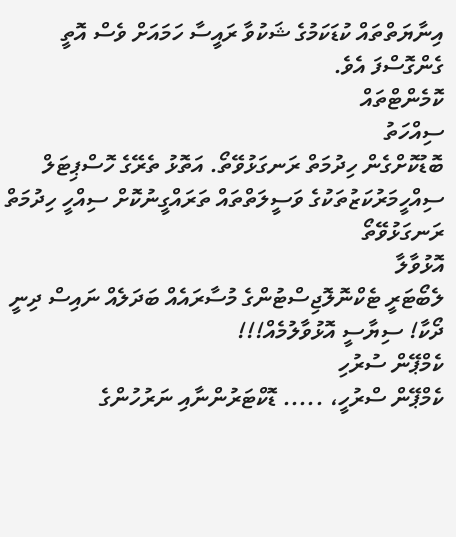އިނާޔަތްތައް ކުޑަކަމުގެ ޝަކުވާ ރައީސާ ހަމައަށް ވެސް އޮތީ ގެންގޮސްފަ އެވެ.
ކޮމެންޓްތައް
ސިއްހަތު
ބޮޑުކޮށްގެން ހިދުމަތް ރަނގަޅުވޭތޯ. އަތޮޅު ތެރޭގެ ހޮސްޕިޓަލް ސިއްހީމަރުކަޒުތަކުގެ ވަސީލަތްތައް ތަރައްގީނުކޮށް ސިއްހީ ހިދުމަތް ރަނގަޅުވޭތޯ
އޮޅުވާލާ
ލެބޯޓަރީ ޓެކްނޮލޮޖިސްޓުންގެ މުސާރައެއް ބަދަލެއް ނައިސް ދިނީ ދޯކާ! ސިޔާސީ އޮޅުވާލުމެއް!!!
ކެމްޕޭން ސުރުހި
ކެމްޕޭން ސްރުހީ، ..... ޑޮކްޓަރުންނާއި ނަރުހުންގެ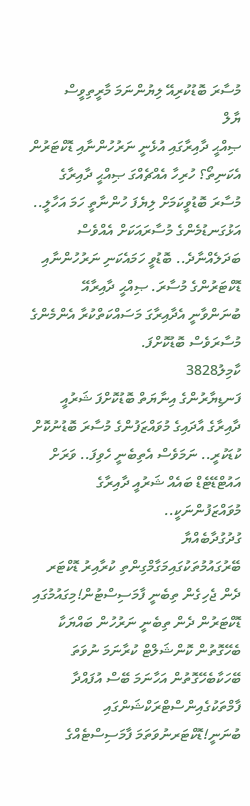މުސާރަ ބޮޑުކުރިއޭ ލިޔުންނަމަ މާރީތިވީސް
ޔާލް
ޞިއްޙީ ދާއިރާގައި އުޅެނީ ނަރުހުންނާއި ޑޮކްޓަރުން އެކަނިތޯ؟ ހުރިހާ އެއްޗެއްގަ ޞިއްޙީ ދާއިރާގެ މުސާރަ ބޮޑުވީކަމަށް ލިޔެފަ ހުންނާތީ ހަމަ އަހާލީ.. އަޅުގަނޑުމެންގެ މުސާރައަކަށް އެއްވެސް ބަދަލެއްނާދެ.. ބޮޑުވީ ހަމައެކަނި ނަރުހުންނާއި ޑޮކްޓަރުންގެ މުސާރަ. ޞިއްޙީ ދާއިރާއޭ ބުނަންވާނީ އެދާއިރާގަ މަސައްކަތްކުރާ އެންމެންގެ މުސާރަވެސް ބޮޑުކޮށްފަ.
ކާމިލު3828
ފަނޑިޔާރުންގެ އިނާޔަތް ބޮޑުކޮށްފަ ޝަރުއީ ދާއިރާގެ އާދައިގެ މުވައްޒަފުންގެ މުސާރަ ބޮޑުނުކޮށް ކުޑަކުރީ.. ނަމަވެސް އެތިބެނީ ހެވިފަ.. ވަރަށް އައުޓްޑޭޓެޑް ބައެއް ޝަރުއީ ދާއިރާގެ މުވައްޒަފުންނަކީ..
ގުދުގުދާބެއްޔާ
ބޭރުގައުމުތަކުގައިމަގާމްގިންތި ކުރާއިރު ޑޮކްޓަރ ދެން ޖެހިގެން ތިބެނީ ފާމަސިސްޓުން!މިގައުމުގައި ޑޮކްޓަރުން ދެން ތިބެނީ ނަރުހުން ބައްޔަކާ ބެހޭގޮތުން ކޮންޝަލްޓް ކުރާނަމަ ނުވަތަ ބޭހަކާބެހޭގޮތުން އަހާނަމަ ބޭސް އުފައްދާ ފާމްތަކުގެއިންސްޓްރަކްޝަންގައި ބުނަނީ!ޑޮކްޓަރނުވަތަމަ ފާމަސިސްޓެއްގެ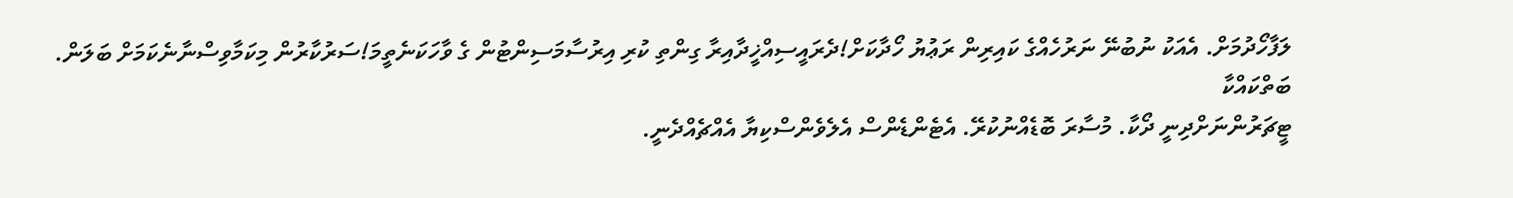ލަފާހޯދުމަށް. އެއަކު ނުބުނޭ ނަރުހެއްގެ ކައިރިން ރަޢުޔު ހޯދާކަށް!ދެރައީސިއްޚީދާއިރާ ގިންތި ކުރި އިރުސާމަސިންޓުން ގެ ވާހަކަނެތީމަ!ސަރުކާރުން މިކަމާވިސްނާނެކަމަށް ބަލަން.
ބަތްކައްކާ
ޓީޗަރުންނަށްދިނީ ދޯކާ. މުސާރަ ބޮޑެއްނުކުރޭ. އެޓެންޑެންސް އެލެވެންސްކިޔާ އެއްޗެއްދެނީ.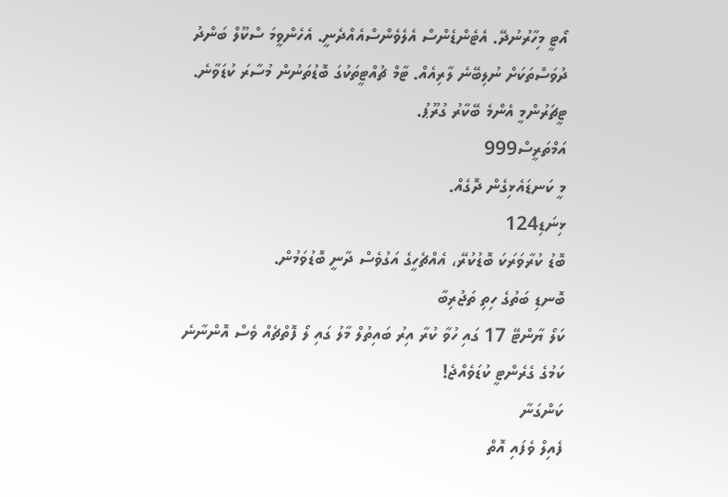އޯޓީ މިހާރުނުދޭ. އެޓެންޑެންސް އެލެވެންސްއެއްދެނީ. އެހެންވީމަ ސްކޫލް ބަންދު ދުވަސްތަކަށް ނުލިބޭނެ ލާރިއެއް. ޓާމް ޗުއްޓީތަކުގަ ބޮޑުތަނުން މުސާރަ ކުޑަވާނެ. ޓީޗަރުންމީ އެންމެ ބޭކާރު ގުރޫޕު.
އަމްތަރީސް999
މީ ކަނޑައެޅިގެން ދޮގެއް.
ޅިނަޑި124
ބޮޑު ކުރާވަރަކަ ބޮޑުކުރޭ، އެއްޗެހީގެ އަގުވެސް ދާނީ ބޮޑުވަމުން.
ބޮނޑި ބަތުގެ ހިތި ތަޖުރިބާ
ކަލޯ ޔާންޓޭ 17 ގައި ހުވާ ކުރާ އިރު ބައިތުލް މާލު ގައި ލޯ ފޮތްޗެއް ވެސް އޮންނާނެ ކަމުގެ ގެރެންޓީ ކުޑަވެއްޖެ!
ކަންގަނާ
ފެއިލް ވެފައި އޮތް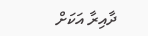ދާއިރާ އަކަށް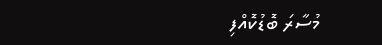މުސާރަ ބޮޑުކޮއްފި